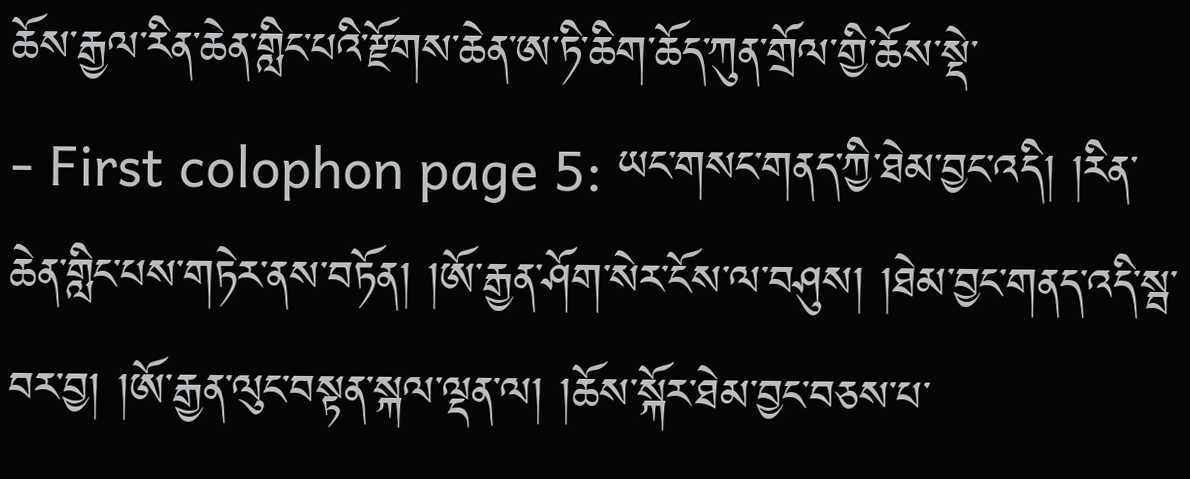ཆོས་རྒྱལ་རིན་ཆེན་གླིང་པའི་རྫོགས་ཆེན་ཨ་ཏི་ཆིག་ཆོད་ཀུན་གྲོལ་གྱི་ཆོས་སྡེ་
- First colophon page 5: ཡང་གསང་གནད་ཀྱི་ཐེམ་བྱང་འདི། །རིན་ཆེན་གླིང་པས་གཏེར་ནས་བཏོན། །ཨོ་རྒྱན་ཤོག་སེར་ངོས་ལ་བཤུས། །ཐེམ་བྱང་གནད་འདི་སྦ་བར་བྱ། །ཨོ་རྒྱན་ལུང་བསྟན་སྐལ་ལྡན་ལ། །ཆོས་སྐོར་ཐེམ་བྱང་བཅས་པ་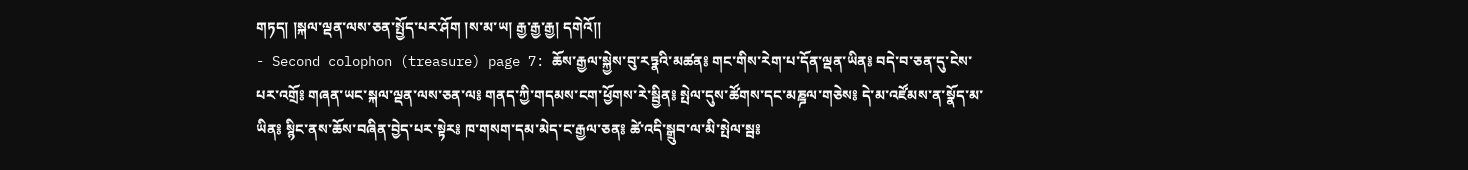གཏད། །སྐལ་ལྡན་ལས་ཅན་སྤྱོད་པར་ཤོག །ས་མ་ཡ། རྒྱ་རྒྱ་རྒྱ། དགེའོ།།
- Second colophon (treasure) page 7: ཆོས་རྒྱལ་སྐྱེས་བུ་རཏྣའི་མཚན༔ གང་གིས་རེག་པ་དོན་ལྡན་ཡིན༔ བདེ་བ་ཅན་དུ་ངེས་པར་འགྲོ༔ གཞན་ཡང་སྐལ་ལྡན་ལས་ཅན་ལ༔ གནད་ཀྱི་གདམས་ངག་ཕྱོགས་རེ་སྦྱིན༔ སྤེལ་དུས་ཚོགས་དང་མཎྜལ་གཅེས༔ དེ་མ་འཛོམས་ན་སྣོད་མ་ཡིན༔ སྙིང་ནས་ཆོས་བཞིན་བྱེད་པར་སྟེར༔ ཁ་གསག་དམ་མེད་ང་རྒྱལ་ཅན༔ ཚེ་འདི་སྒྲུབ་ལ་མི་སྤེལ་སྦ༔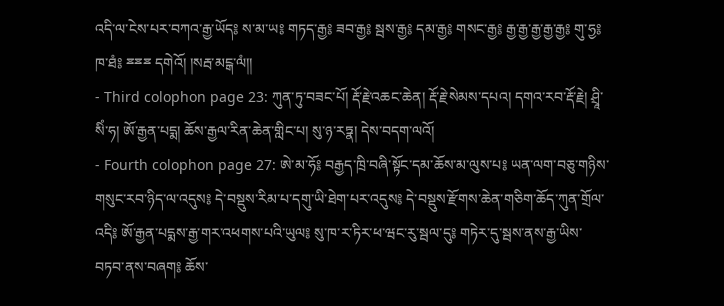འདི་ལ་ངེས་པར་བཀའ་རྒྱ་ཡོད༔ ས་མ་ཡ༔ གཏད་རྒྱ༔ ཟབ་རྒྱ༔ སྦས་རྒྱ༔ དམ་རྒྱ༔ གསང་རྒྱ༔ རྒྱ་རྒྱ་རྒྱ་རྒྱ་རྒྱ༔ གུ་ཧྱ༔ ཁ་ཐཾ༔ ྈྈྈ དགེའོ། །སརྦ་མངྒ་ལཾ།།
- Third colophon page 23: ཀུན་ཏུ་བཟང་པོ། རྡོ་རྗེ་འཆང་ཆེན། རྡོ་རྗེ་སེམས་དཔའ། དགའ་རབ་རྡོ་རྗེ། ཤྲཱི་སིཾ་ཧ། ཨོ་རྒྱན་པདྨ། ཆོས་རྒྱལ་རིན་ཆེན་གླིང་པ། སུ་ཉ་རཏྣ། དེས་བདག་ལའོ།
- Fourth colophon page 27: ཨེ་མ་ཧོ༔ བརྒྱད་ཁྲི་བཞི་སྟོང་དམ་ཆོས་མ་ལུས་པ༔ ཡན་ལག་བཅུ་གཉིས་གསུང་རབ་ཉིད་ལ་འདུས༔ དེ་བསྡུས་རིམ་པ་དགུ་ཡི་ཐེག་པར་འདུས༔ དེ་བསྡུས་རྫོགས་ཆེན་གཅིག་ཆོད་ཀུན་གྲོལ་འདི༔ ཨོ་རྒྱན་པདྨས་རྒྱ་གར་འཕགས་པའི་ཡུལ༔ སུ་ཁ་ར་ཏིར་ཕ་ཝང་རུ་སྦལ་དུ༔ གཏེར་དུ་སྦས་ནས་རྒྱ་ཡིས་བཏབ་ནས་བཞག༔ ཆོས་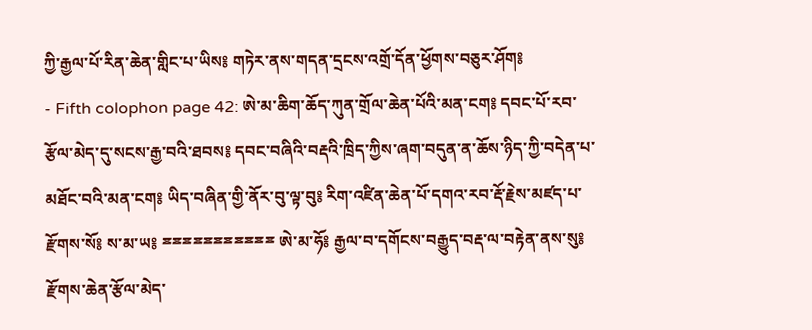ཀྱི་རྒྱལ་པོ་རིན་ཆེན་གླིང་པ་ཡིས༔ གཏེར་ནས་གདན་དྲངས་འགྲོ་དོན་ཕྱོགས་བཅུར་ཤོག༔
- Fifth colophon page 42: ཨེ་མ་ཆིག་ཆོད་ཀུན་གྲོལ་ཆེན་པོའི་མན་ངག༔ དབང་པོ་རབ་རྩོལ་མེད་དུ་སངས་རྒྱ་བའི་ཐབས༔ དབང་བཞིའི་བརྡའི་ཁྲིད་ཀྱིས་ཞག་བདུན་ན་ཆོས་ཉིད་ཀྱི་བདེན་པ་མཐོང་བའི་མན་ངག༔ ཡིད་བཞིན་གྱི་ནོར་བུ་ལྟ་བུ༔ རིག་འཛིན་ཆེན་པོ་དགའ་རབ་རྡོ་རྗེས་མཛད་པ་རྫོགས་སོ༔ ས་མ་ཡ༔ ྈྈྈྈྈྈྈྈྈྈྈ ཨེ་མ་ཧོ༔ རྒྱལ་བ་དགོངས་བརྒྱུད་བརྡ་ལ་བརྟེན་ནས་སུ༔ རྫོགས་ཆེན་རྩོལ་མེད་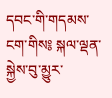དབང་གི་གདམས་ངག་གིས༔ སྐལ་ལྡན་སྐྱེས་བུ་མྱུར་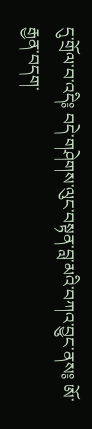དུ་གྲོལ་བ་འདི༔ བདེ་གཤེགས་ལུང་བསྟན་བླ་མའི་བཀའ་བྱུང་ནས༔ ཨོ་རྒྱན་བདག་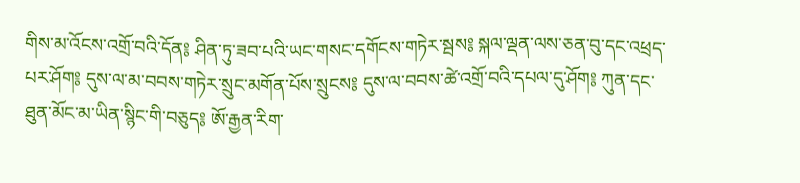གིས་མ་འོངས་འགྲོ་བའི་དོན༔ ཤིན་ཏུ་ཟབ་པའི་ཡང་གསང་དགོངས་གཏེར་སྦས༔ སྐལ་ལྡན་ལས་ཅན་བུ་དང་འཕྲད་པར་ཤོག༔ དུས་ལ་མ་བབས་གཏེར་སྲུང་མགོན་པོས་སྲུངས༔ དུས་ལ་བབས་ཚེ་འགྲོ་བའི་དཔལ་དུ་ཤོག༔ ཀུན་དང་ཐུན་མོང་མ་ཡིན་སྙིང་གི་བཅུད༔ ཨོ་རྒྱན་རིག་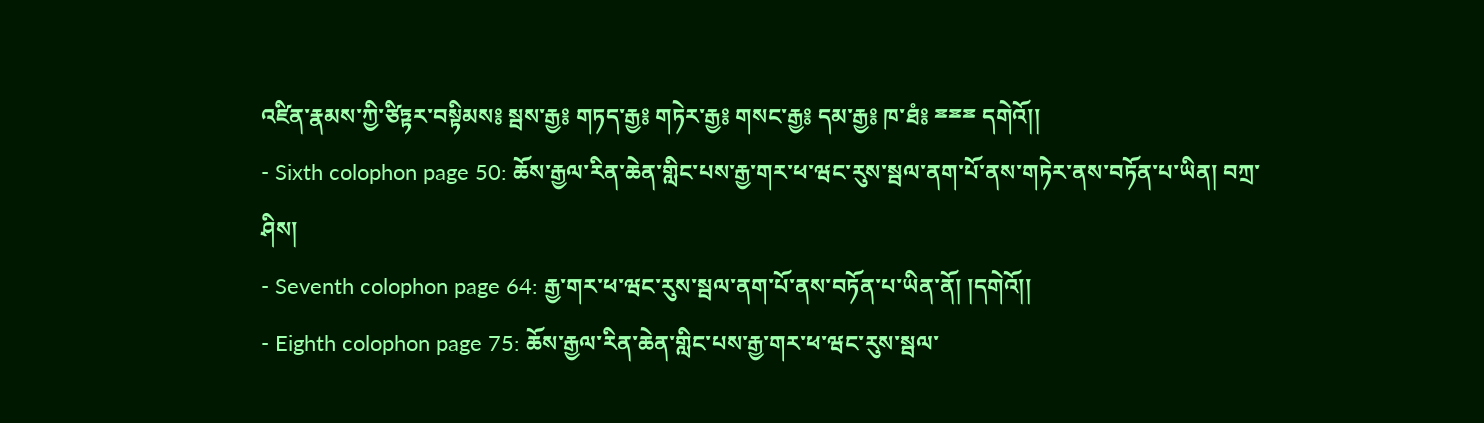འཛིན་རྣམས་ཀྱི་ཙིཏྟར་བསྟིམས༔ སྦས་རྒྱ༔ གཏད་རྒྱ༔ གཏེར་རྒྱ༔ གསང་རྒྱ༔ དམ་རྒྱ༔ ཁ་ཐཾ༔ ྈྈྈ དགེའོ།།
- Sixth colophon page 50: ཆོས་རྒྱལ་རིན་ཆེན་གླིང་པས་རྒྱ་གར་ཕ་ཝང་རུས་སྦལ་ནག་པོ་ནས་གཏེར་ནས་བཏོན་པ་ཡིན། བཀྲ་ཤིས།
- Seventh colophon page 64: རྒྱ་གར་ཕ་ཝང་རུས་སྦལ་ནག་པོ་ནས་བཏོན་པ་ཡིན་ནོ། །དགེའོ།།
- Eighth colophon page 75: ཆོས་རྒྱལ་རིན་ཆེན་གླིང་པས་རྒྱ་གར་ཕ་ཝང་རུས་སྦལ་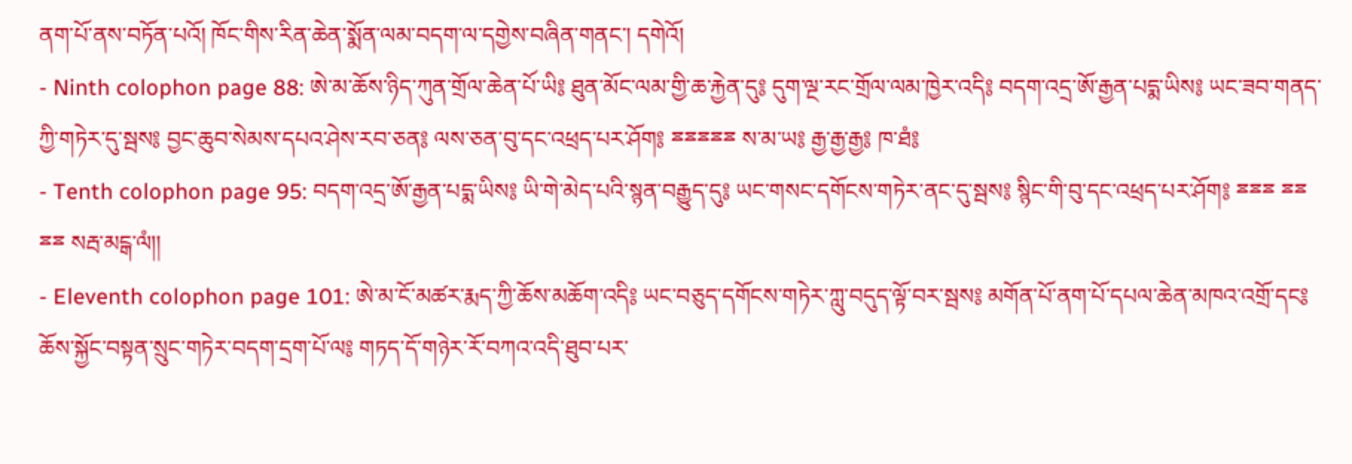ནག་པོ་ནས་བཏོན་པའོ། ཁོང་གིས་རིན་ཆེན་སྨོན་ལམ་བདག་ལ་དགྱེས་བཞིན་གནང་། དགེའོ།
- Ninth colophon page 88: ཨེ་མ་ཆོས་ཉིད་ཀུན་གྲོལ་ཆེན་པོ་ཡི༔ ཐུན་མོང་ལམ་གྱི་ཆ་རྐྱེན་དུ༔ དུག་ལྔ་རང་གྲོལ་ལམ་ཁྱེར་འདི༔ བདག་འདྲ་ཨོ་རྒྱན་པདྨ་ཡིས༔ ཡང་ཟབ་གནད་ཀྱི་གཏེར་དུ་སྦས༔ བྱང་ཆུབ་སེམས་དཔའ་ཤེས་རབ་ཅན༔ ལས་ཅན་བུ་དང་འཕྲད་པར་ཤོག༔ ྈྈྈྈྈ ས་མ་ཡ༔ རྒྱ་རྒྱ་རྒྱ༔ ཁ་ཐཾ༔
- Tenth colophon page 95: བདག་འདྲ་ཨོ་རྒྱན་པདྨ་ཡིས༔ ཡི་གེ་མེད་པའི་སྙན་བརྒྱུད་དུ༔ ཡང་གསང་དགོངས་གཏེར་ནང་དུ་སྦས༔ སྙིང་གི་བུ་དང་འཕྲད་པར་ཤོག༔ ྈྈྈ ྈྈ ྈྈ སརྦ་མངྒ་ལཾ།།
- Eleventh colophon page 101: ཨེ་མ་ངོ་མཚར་རྨད་ཀྱི་ཆོས་མཆོག་འདི༔ ཡང་བཅུད་དགོངས་གཏེར་ཀླུ་བདུད་ལྟོ་བར་སྦས༔ མགོན་པོ་ནག་པོ་དཔལ་ཆེན་མཁའ་འགྲོ་དང༔ ཆོས་སྐྱོང་བསྟན་སྲུང་གཏེར་བདག་དྲག་པོ་ལ༔ གཏད་དོ་གཉེར་རོ་བཀའ་འདི་ཐུབ་པར་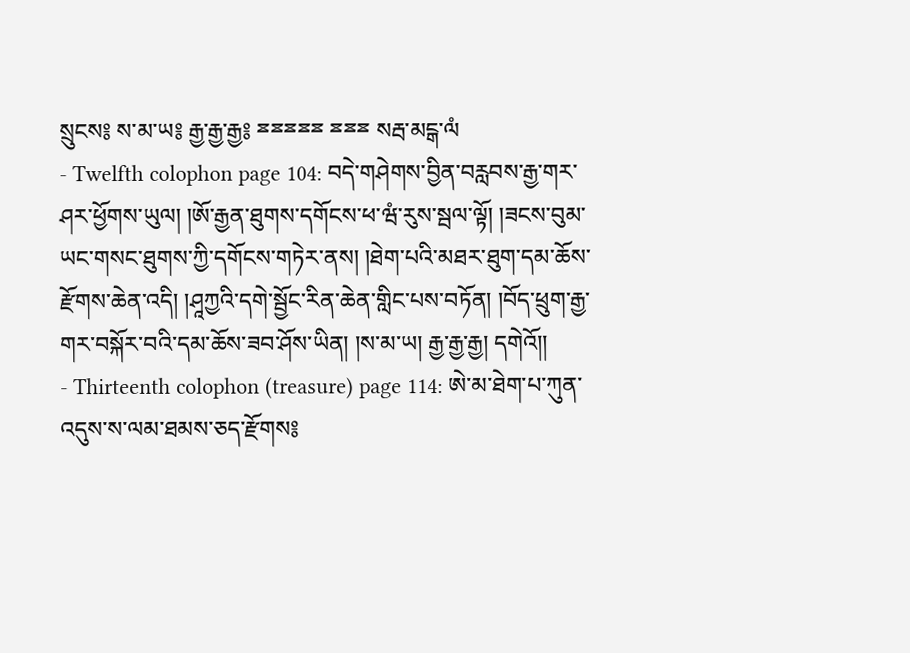སྲུངས༔ ས་མ་ཡ༔ རྒྱ་རྒྱ་རྒྱ༔ ྈྈྈྈྈ ྈྈྈ སརྦ་མངྒ་ལཾ
- Twelfth colophon page 104: བདེ་གཤེགས་བྱིན་བརླབས་རྒྱ་གར་ཤར་ཕྱོགས་ཡུལ། །ཨོ་རྒྱན་ཐུགས་དགོངས་ཕ་ཝཾ་རུས་སྦལ་ལྟོ། །ཟངས་བུམ་ཡང་གསང་ཐུགས་ཀྱི་དགོངས་གཏེར་ནས། །ཐེག་པའི་མཐར་ཐུག་དམ་ཆོས་རྫོགས་ཆེན་འདི། །ཤཱཀྱའི་དགེ་སྦྱོང་རིན་ཆེན་གླིང་པས་བཏོན། །བོད་ཕྲུག་རྒྱ་གར་བསྐོར་བའི་དམ་ཆོས་ཟབ་ཤོས་ཡིན། །ས་མ་ཡ། རྒྱ་རྒྱ་རྒྱ། དགེའོ།།
- Thirteenth colophon (treasure) page 114: ཨེ་མ་ཐེག་པ་ཀུན་འདུས་ས་ལམ་ཐམས་ཅད་རྫོགས༔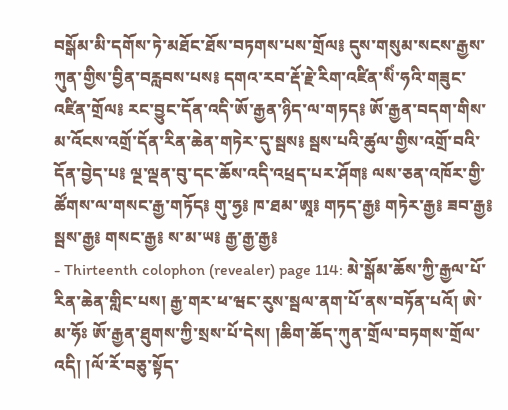བསྒོམ་མི་དགོས་ཏེ་མཐོང་ཐོས་བཏགས་པས་གྲོལ༔ དུས་གསུམ་སངས་རྒྱས་ཀུན་གྱིས་བྱིན་བརླབས་པས༔ དགའ་རབ་རྡོ་རྗེ་རིག་འཛིན་སིཾ་ཧའི་གཟུང་འཛིན་གྲོལ༔ རང་བྱུང་དོན་འདི་ཨོ་རྒྱན་ཉིད་ལ་གཏད༔ ཨོ་རྒྱན་བདག་གིས་མ་འོངས་འགྲོ་དོན་རིན་ཆེན་གཏེར་དུ་སྦས༔ སྦས་པའི་ཚུལ་གྱིས་འགྲོ་བའི་དོན་བྱེད་པ༔ ལྔ་ལྡན་བུ་དང་ཆོས་འདི་འཕྲད་པར་ཤོག༔ ལས་ཅན་འཁོར་གྱི་ཚོགས་ལ་གསང་རྒྱ་གཏོད༔ གུ་ཧྱ༔ ཁ་ཐམ་ཨཱ༔ གཏད་རྒྱ༔ གཏེར་རྒྱ༔ ཟབ་རྒྱ༔ སྦས་རྒྱ༔ གསང་རྒྱ༔ ས་མ་ཡ༔ རྒྱ་རྒྱ་རྒྱ༔
- Thirteenth colophon (revealer) page 114: མེ་སྒོམ་ཆོས་ཀྱི་རྒྱལ་པོ་རིན་ཆེན་གླིང་པས། རྒྱ་གར་ཕ་ཝང་རུས་སྦལ་ནག་པོ་ནས་བཏོན་པའོ། ཨེ་མ་ཧོཿ ཨོ་རྒྱན་ཐུགས་ཀྱི་སྲས་པོ་དེས། །ཆིག་ཆོད་ཀུན་གྲོལ་བཏགས་གྲོལ་འདི། །ལོ་རོ་བཅུ་སྟོད་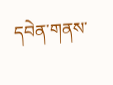དབེན་གནས་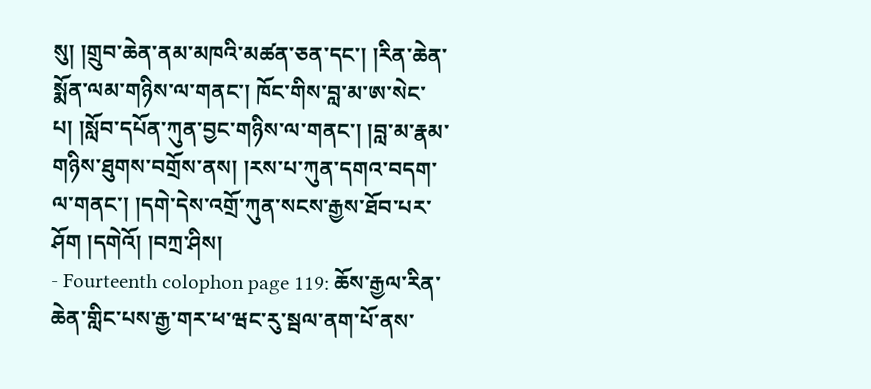སུ། །གྲུབ་ཆེན་ནམ་མཁའི་མཚན་ཅན་དང་། །རིན་ཆེན་སྨོན་ལམ་གཉིས་ལ་གནང་། ཁོང་གིས་བླ་མ་ཨ་སེང་པ། །སློབ་དཔོན་ཀུན་བྱང་གཉིས་ལ་གནང་། །བླ་མ་རྣམ་གཉིས་ཐུགས་བགྲོས་ནས། །རས་པ་ཀུན་དགའ་བདག་ལ་གནང་། །དགེ་དེས་འགྲོ་ཀུན་སངས་རྒྱས་ཐོབ་པར་ཤོག །དགེའོ། །བཀྲ་ཤིས།
- Fourteenth colophon page 119: ཆོས་རྒྱལ་རིན་ཆེན་གླིང་པས་རྒྱ་གར་ཕ་ཝང་རུ་སྦལ་ནག་པོ་ནས་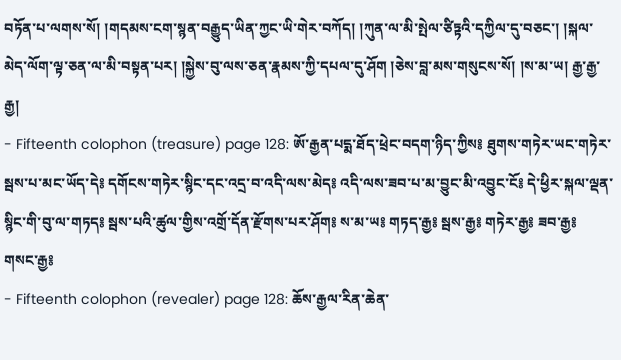བཏོན་པ་ལགས་སོ། །གདམས་ངག་སྙན་བརྒྱུད་ཡིན་ཀྱང་ཡི་གེར་བཀོད། །ཀུན་ལ་མི་སྤེལ་ཙིཏྟའི་དཀྱིལ་དུ་བཅང་། །སྐལ་མེད་ལོག་ལྟ་ཅན་ལ་མི་བསྟན་པར། །སྐྱེས་བུ་ལས་ཅན་རྣམས་ཀྱི་དཔལ་དུ་ཤོག །ཅེས་བླ་མས་གསུངས་སོ། །ས་མ་ཡ། རྒྱ་རྒྱ་རྒྱ།
- Fifteenth colophon (treasure) page 128: ཨོ་རྒྱན་པདྨ་ཐོད་ཕྲེང་བདག་ཉིད་ཀྱིས༔ ཐུགས་གཏེར་ཡང་གཏེར་སྦས་པ་མང་ཡོད་དེ༔ དགོངས་གཏེར་སྙིང་དང་འདྲ་བ་འདི་ལས་མེད༔ འདི་ལས་ཟབ་པ་མ་བྱུང་མི་འབྱུང་ངོ༔ དེ་ཕྱིར་སྐལ་ལྡན་སྙིང་གི་བུ་ལ་གཏད༔ སྦས་པའི་ཚུལ་གྱིས་འགྲོ་དོན་རྫོགས་པར་ཤོག༔ ས་མ་ཡ༔ གཏད་རྒྱ༔ སྦས་རྒྱ༔ གཏེར་རྒྱ༔ ཟབ་རྒྱ༔ གསང་རྒྱ༔
- Fifteenth colophon (revealer) page 128: ཆོས་རྒྱལ་རིན་ཆེན་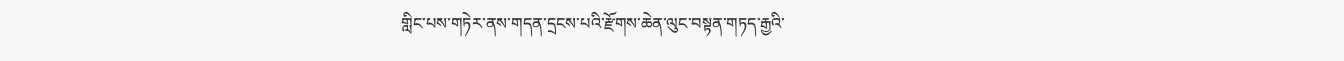གླིང་པས་གཏེར་ནས་གདན་དྲངས་པའི་རྫོགས་ཆེན་ལུང་བསྟན་གཏད་རྒྱའི་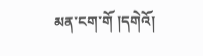མན་ངག་གོ །དགེའོ།